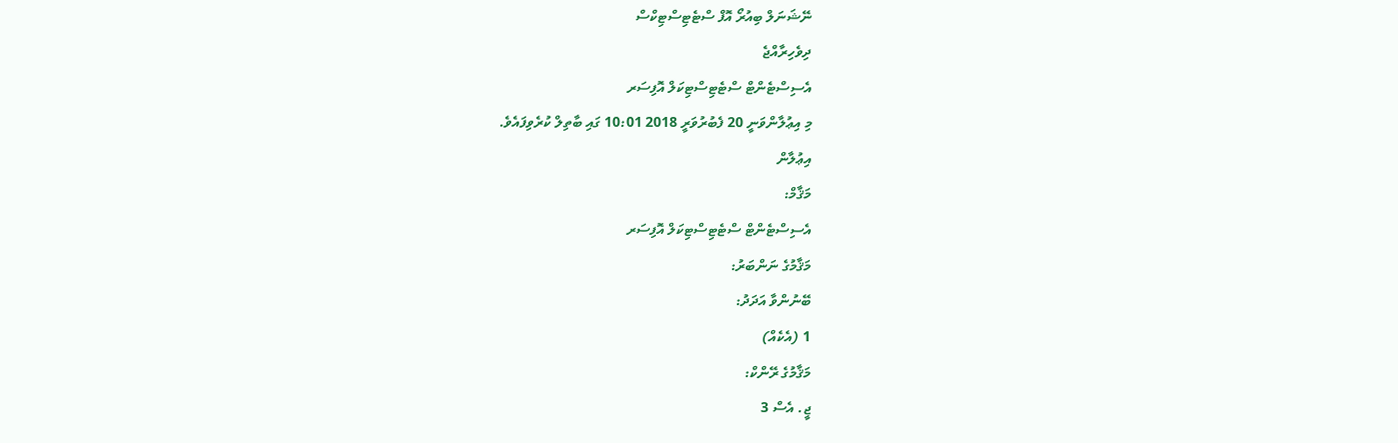ނޭޝަނަލް ބިއުރޯ އޮފް ސްޓެޓިސްޓިކްސް
ދިވެހިރާއްޖެ
އެސިސްޓެންޓް ސްޓެޓިސްޓިކަލް އޮފިސަރ
މި އިޢުލާންވަނީ 20 ފެބުރުވަރީ 2018 10:01 ގައި ބާތިލް ކުރެވިފައެވެ.
އިޢުލާން
މަޤާމް:
އެސިސްޓެންޓް ސްޓެޓިސްޓިކަލް އޮފިސަރ
މަޤާމުގެ ނަންބަރު:
ބޭނުންވާ އަދަދު:
1 (އެކެއް)
މަޤާމުގެ ރޭންކް:
ޖީ. އެސް 3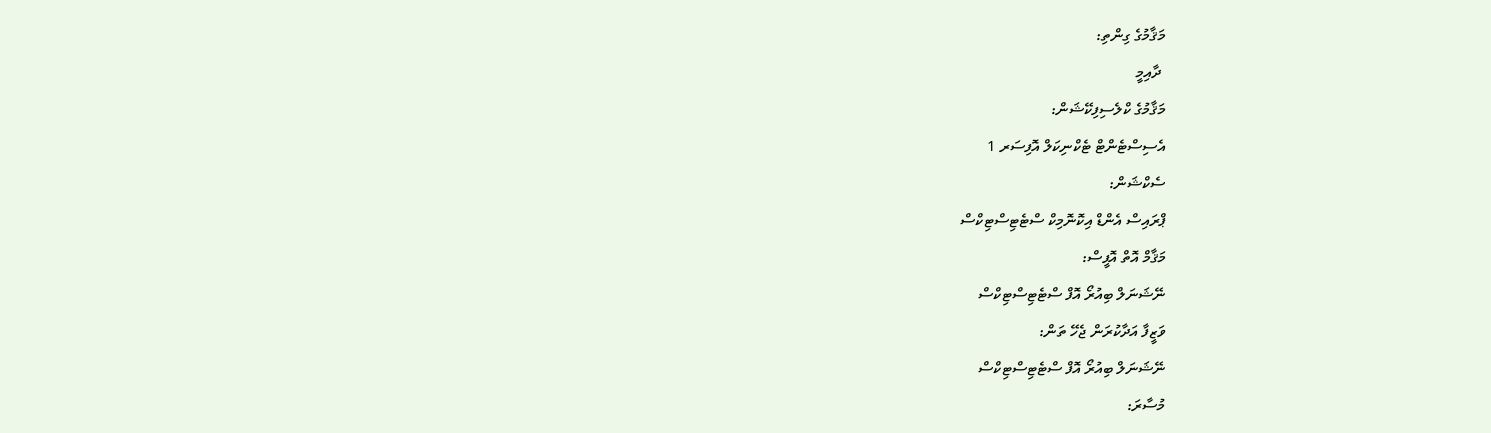މަޤާމުގެ ގިންތި:
 ދާއިމީ
މަޤާމުގެ ކްލެސިފިކޭޝަން:
އެސިސްޓެންޓް ޓެކްނިކަލް އޮފިސަރ 1
ސެކްޝަން:
ޕްރައިސް އެންޑް އިކޮނޮމިކް ސްޓެޓިސްޓިކްސް
މަޤާމް އޮތް އޮފީސް:
ނޭޝަނަލް ބިއުރޯ އޮފް ސްޓެޓިސްޓިކްސް
ވަޒީފާ އަދާކުރަން ޖެހޭ ތަން:
ނޭޝަނަލް ބިއުރޯ އޮފް ސްޓެޓިސްޓިކްސް
މުސާރަ: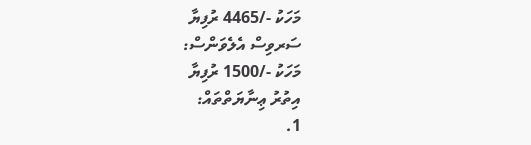މަހަކު -/4465 ރުފިޔާ
ސަރވިސް އެލެވަންސް:
މަހަކު -/1500 ރުފިޔާ
އިތުރު ޢިނާޔަތްތައް:
1.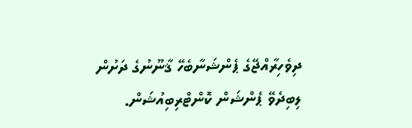ދިވެހިރާއްޖޭގެ ޕެންޝަނާބެހޭ ޤާނޫނުގެ ދަށުން ލިބިދެވޭ ޕެންޝަން ކޮންޓްރިބިއުޝަން.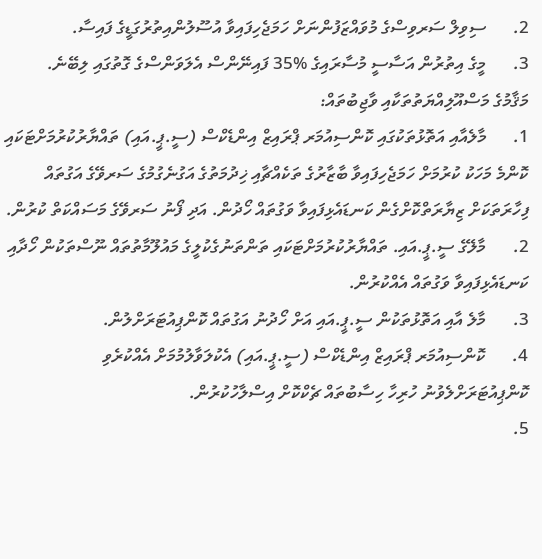2.      ސިވިލް ސަރވިސްގެ މުވައްޒަފުންނަށް ހަމަޖެހިފައިވާ އުސޫލުންއިތުރުގަޑީގެ ފައިސާ.
3.      މީގެ އިތުރުން އަސާސީ މުސާރައިގެ %35 ފައިނޭންސް އެލަވަންސްގެ ގޮތުގައި ލިބޭނެ.
މަޤާމުގެ މަސްއޫލިއްޔަތުތަކާއި ވާޖިބުތައް:
1.      މާލެއާއި އަތޮޅުތަކުގައި ކޮންސިއުމަރ ޕްރައިޒް އިންޑެކްސް (ސީ.ޕީ.އައި) ތައްޔާރުކުރުމަށްޓަކައި ކޮންމެ މަހަކު ކުރުމަށް ހަމަޖެހިފައިވާ ބާޒާރުގެ ތަކެއްޗާއި ޚިދުމަތުގެ އަގުނެގުމުގެ ސަރވޭގެ އަގުތައް ފިހާރަތަކަށް ޒިޔާރަތްކޮށްގެން ކަނޑައެޅިފައިވާ ވަގުތައް ހޯދުން. އަދި ފޯނު ސަރވޭގެ މަސައްކަތް ކުރުން.
2.      މާލޭގެ ސީ.ޕީ.އައި. ތައްޔާރުކުރުމަށްޓަކައި ތަންތަނުގެކުލީގެ މައުލޫމާތުތައް ނޫސްތަކުން ހޯދާއި ކަނޑައެޅިފައިވާ ވަގުތައް އެއްކުރުން.
3.      މާލެ އާއި އަތޮޅުތަކުން ސީ.ޕީ.އައި އަށް ހޯދުނު އަގުތައް ކޮންޕިއުޓަރަށްލުން.
4.      ކޮންސިއުމަރ ޕްރައިޒް އިންޑެކްސް (ސީ.ޕީ.އައި) އެކުލަވާލުމުމަށް އެއްކުރެވި ކޮންޕިއުޓަރަށްލެވުނު ހުރިހާ ހިސާބުތައް ޗެކްކޮށް އިސްލާހުކުރުން.
5.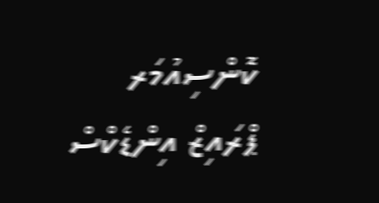ކޮންސިއުމަރ ޕްރައިޒް އިންޑެކްސް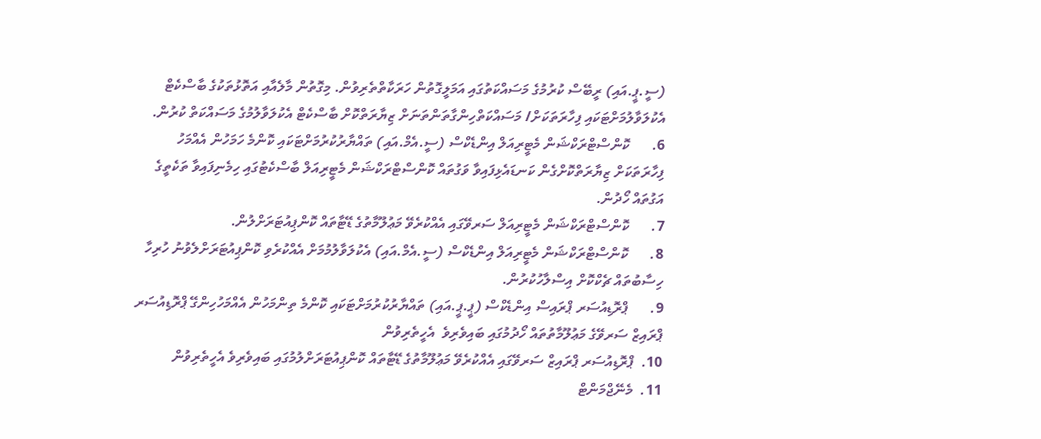(ސީ.ޕީ.އައި) ރީބޭސް ކުރުމުގެ މަސައްކަތުގައި އަމަލީގޮތުން ހަރަކާތްތެރިވުން. މިގޮތުން މާލެއާއި އަތޮޅުތަކުގެ ބާސްކެޓް އެކުލަވާލުމަށްޓަކައި ފިހާރަތަކަށް/ މަސައްކަތްހިންގާތަންތަނަށް ޒިޔާރަތްކޮށް ބާސްކެޓް އެކުލަވާލުމުގެ މަސައްކަތް ކުރުން.
6.      ކޮންސްޓްރަކްޝަން މެޓީރިއަލް އިންޑެކްސް (ސީ.އެމް.އައި) ތައްޔާރުކުރުމަށްޓަކައި ކޮންމެ ހަމަހުން އެއްމަހު ފިހާރަތަކަށް ޒިޔާރަތްކޮށްގެން ކަނޑައެޅިފައިވާ ވަގުތައް ކޮންސްޓްރަކްޝަން މެޓީރިއަލް ބާސްކެޓުގައި ހިމެނިފައިވާ ތަކެތީގެ އަގުތައް ހޯދުން.
7.      ކޮންސްޓްރަކްޝަން މެޓީރިއަލް ސަރވޭގައި އެއްކުރެވޭ މަޢުލޫމާތުގެ ޑޭޓާތައް ކޮންޕިއުޓަރަށްލުން.
8.      ކޮންސްޓްރަކްޝަން މެޓީރިއަލް އިންޑެކްސް (ސީ.އެމް.އައި) އެކުލަވާލުމުމަށް އެއްކުރެވި ކޮންޕިއުޓަރަށްލެވުނު ހުރިހާ ހިސާބުތައް ޗެކްކޮށް އިސްލާހުކުރުން.
9.      ޕްރޮޑިއުސަރ ޕްރައިސް އިންޑެކްސް (ޕީ.ޕީ.އައި) ތައްޔާރުކުރުމަށްޓަކައި ކޮންމެ ތިންމަހުން އެއްމަހުހިންގޭ ޕްރޮޑިއުސަރ ޕްރައިޒް ސަރވޭގެ މަޢުލޫމާތުތައް ހޯދުމުގައި ބައިވެރިވެ  އެހީތެރިވުން
10.  ޕްރޮޑިއުސަރ ޕްރައިޒް ސަރވޭގައި އެއްކުރެވޭ މަޢުލޫމާތުގެ ޑޭޓާތައް ކޮންޕިއުޓަރަށްލުމުގައި ބައިވެރިވެ އެހީތެރިވުން
11.  މެނޭޖްމަންޓް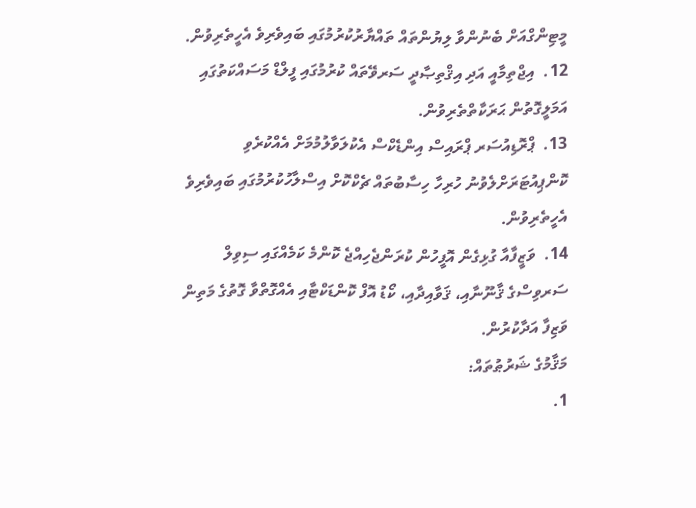މީޓިންގްއަށް ބެނުންވާ ލިޔުންތައް ތައްޔާރުކުރުމުގައި ބައިވެރިވެ އެހީތެރިވުން.
12.  އިޖްތިމާއީ އަދި އިޤްތިޞާދީ ސަރވޭތައް ކުރުމުގައި ފީލްޑް މަސައްކަތުގައި އަމަލީގޮތުން ޙަރަކާތްތެރިވުން.
13.  ޕްރޮޑިއުސަރ ޕްރައިސް އިންޑެކްސް އެކުލަވާލުމުމަށް އެއްކުރެވި ކޮންޕިއުޓަރަށްލެވުނު ހުރިހާ ހިސާބުތައް ޗެކްކޮށް އިސްލާހުކުރުމުގައި ބައިވެރިވެ  އެހީތެރިވުން.
14.  ވަޒީފާއާ ގުޅިގެން އޮފީހުން ކުރަންޖެހިއްޖެ ކޮންމެ ކަމެއްގައި ސިވިލް ސަރވިސްގެ ޤާނޫނާއި، ޤަވާއިދާއި، ކޯޑު އޮފް ކޮންޑަކްޓާއި އެއްގޮތްވާ ގޮތުގެ މަތިން ވަޒިފާ އަދާކުރުން.
މަޤާމުގެ ޝަރުޠުތައް:
1.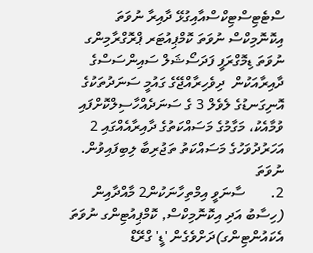ސްޓެޓިސްޓިކްސްއާއިގުޅޭ ދާއިރާ ނުވަތަ  އިކޮނޮމިކްސް ނުވަތަ ކޮމްޕިއުޓަރ ޕްރޮގްރާމިންގ ނުވަތަ ޑިމޮގްރަފީ ފަދަސޯޝަލް ސައިންސަސްގެ ދާއިރާއަކުން  ދިވެހިރާއްޖޭގެ ގައުމީ ސަނަދުތަކުގެ އޮނިގަނޑުގެ ލެވެލް 3 ގެ ސަނަދެއްހާސިލްކޮށްފައި ވުމާއެކު، މަގާމުގެ މަސައްކަތުގެ ދާއިރާއެއްގައި 2 އަހަރުދުވަހުގެ މަސައްކަތު ތަޖުރިބާ ލިބިފައިވުން.
ނުވަތަ
2.       ސާނަވީ އިމްތިހާނަކުން2 މާއްދާއިން  (ހިސާބު އަދި އިކޮނޮމިކްސް, ކޮމްޕިއުޓިންގ ނުވަތަ އެކައުންޓިންގ)ދަށްވެގެން 'ޑީ' ގްރޭޑް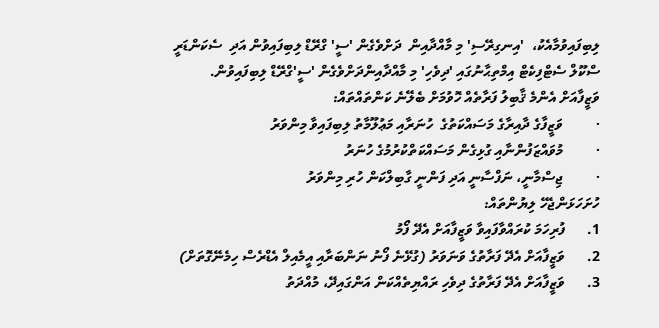ލިބިފައިވުމާއެކު،  'އިނގިރޭސި' މި މާއްދާއިން  ދަށްވެގެން 'ސީ' ގްރޭޑް ލިބިފައިވުން އަދި  ސެކަންޑަރީ ސްކޫލް ސެޓްފިކެޓް އިމްތިޙާނުގައި 'ދިވެހި' މި މާއްދާއިންދަށްވެގެން 'ސީ'ގްރޭޑް ލިބިފައިވުން.
ވަޒީފާއަށް އެންމެ ޤާބިލު ފަރާތެއް ހޮވުމަށް ބެލޭނެ ކަންތައްތައް:
·         ވަޒީފާގެ ދާއިރާގެ މަސައްކަތުގެ  ހުނަރާއި މަޢުލޫމާތު ލިބިފައިވާ މިންވަރު
·         މުވައްޒަފުންނާއި ގުޅިގެން މަސައްކަތްކުރުމުގެ ހުނަރު
·         ޖިސްމާނީ، ނަފްސާނީ އަދި ފަންނީ ގާބިލްކަން ހުރި މިންވަރު
ހުށަހަޅަންޖެހޭ ލިޔުންތައް:
1.      ފުރިހަމަ ކުރައްވާފައިވާ ވަޒީފާއަށް އެދޭ ފޯމު
2.      ވަޒީފާއަށް އެދޭ ފަރާތުގެ ވަނަވަރު (ގުޅޭނެ ފޯނު ނަންބަރާއި އީމެއިލް އެޑްރެސް ހިމެނޭގޮތަށް)
3.      ވަޒީފާއަށް އެދޭ ފަރާތުގެ ދިވެހި ރައްޔިތެއްކަން އަންގައިދޭ، މުއްދަތު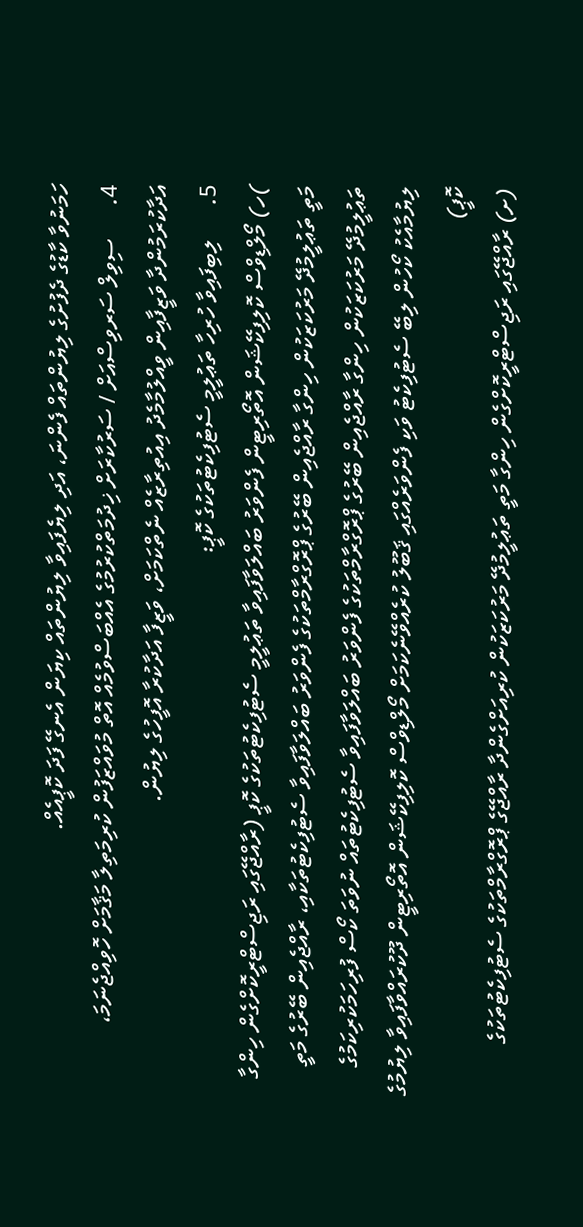ހަމަނުވާ ކާޑުގެ ދެފުށުގެ ލިޔުންތައް ފެންނަ، އަދި ލިޔެފައިވާ ލިޔުންތައް ކިޔަން އެނގޭ ފަދަ ކޮޕީއެއް.
4.      ސިވިލް ސަރވިސްއަށް / ސަރުކާރަށް ޚިދުމަތްކުރުމުގެ އެއްބަސްވުމެއް އޮތް މުވައްޒަފުން ކުރިމަތިލާ މަޤާމަށް ހޮވިއްޖެނަމަ، އަދާކުރަމުންދާ ވަޒީފާއިން ވީއްލުމާމެދު އިއުތިރާޒެއް ނެތްކަމަށް، ވަޒީފާ އަދާކުރާ އޮފީހުގެ ލިޔުން.
5.      ލިބިފައިވާ ހުރިހާ ތަޢުލީމީ ސެޓުފިކެޓުތަކުގެ ކޮޕީ:
)ހ) މޯލްޑިވްސް ކޮލިފިކޭޝަން އޮތޯރިޓީން ފެންވަރު ބައްލަވާފައިވާ ތަޢުލީމީ ސެޓުފިކެޓުތަކުގެ ކޮޕީ (ރާއްޖޭގައި ރަޖިސްޓްރީކޮށްގެން ހިންގާ މަތީ ތަޢުލީމުދޭ މަރުކަޒަކުން ހިންގާ ރާއްޖެއިން ބޭރުގެ ޕްރޮގްރާމްތަކުގެ ފެންވަރު ބައްލަވާފައިވާ ސެޓުފިކެޓުތަކާއި، ރާއްޖެއިން ބޭރުގެ މަތީ ތަޢުލީމުދޭ މަރުކަޒަކުން ހިންގާ ރާއްޖެއިން ބޭރުގެ ޕްރޮގްރާމްތަކުގެ ފެންވަރު ބައްލަވާފައިވާ ސެޓުފިކެޓުތައް ނުވަތަ ކޯސް ފުރިހަމަކުރިކަމުގެ ލިޔުމާއެކު ކޯހުން ލިބޭ ސެޓުފިކެޓު ވަކި ފެންވަރެއްގައި ޤަބޫލު ކުރެއްވޭނެކަމަށް މޯލްޑިވްސް ކޮލިފިކޭޝަން އޮތޯރިޓީން ދޫކުރައްވާފައިވާ ލިޔުމުގެ ކޮޕީ)
(ށ) ރާއްޖޭގައި ރަޖިސްޓްރީކޮށްގެން ހިންގާ މަތީ ތަޢުލީމުދޭ މަރުކަޒަކުން ކުރިއަށްގެންދާ ރާއްޖޭގެ ޕްރޮގްރާމްތަކުގެ ސެޓުފިކެޓުތަކުގެ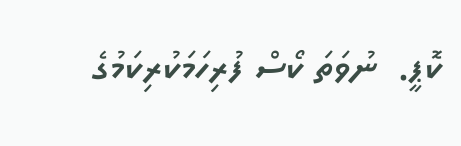ކޮޕީ.  ނުވަތަ ކޯސް ފުރިހަމަކުރިކަމުގެ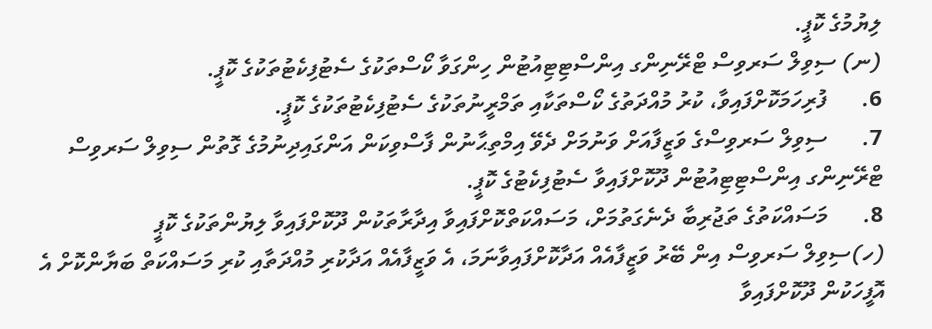ލިޔުމުގެ ކޮޕީ.
(ނ) ސިވިލް ސަރވިސް ޓްރޭނިންގ އިންސްޓިޓިއުޓުން ހިންގަވާ ކޯސްތަކުގެ ސެޓުފިކެޓުތަކުގެ ކޮޕީ.
6.      ފުރިހަމަކޮށްފައިވާ، ކުރު މުއްދަތުގެ ކޯސްތަކާއި ތަމްރީނުތަކުގެ ސެޓުފިކެޓުތަކުގެ ކޮޕީ.
7.      ސިވިލް ސަރވިސްގެ ވަޒީފާއަށް ވަނުމަށް ދެވޭ އިމްތިޙާނުން ފާސްވިކަން އަންގައިދިނުމުގެ ގޮތުން ސިވިލް ސަރވިސް ޓްރޭނިންގ އިންސްޓިޓިއުޓުން ދޫކޮށްފައިވާ ސެޓުފިކެޓުގެ ކޮޕީ.
8.      މަސައްކަތުގެ ތަޖުރިބާ ދެނެގަތުމަށް، މަސައްކަތްކޮށްފައިވާ އިދާރާތަކުން ދޫކޮށްފައިވާ ލިޔުންތަކުގެ ކޮޕީ
(ހ)ސިވިލް ސަރވިސް އިން ބޭރު ވަޒީފާއެއް އަދާކޮށްފައިވާނަމަ، އެ ވަޒީފާއެއް އަދާކުރި މުއްދަތާއި ކުރި މަސައްކަތް ބަޔާންކޮށް އެ އޮފީހަކުން ދޫކޮށްފައިވާ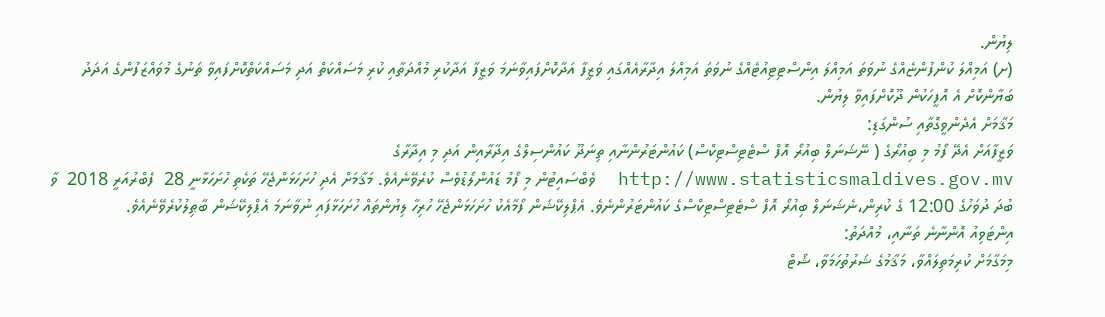ލިޔުން.
(ށ) އަމިއްލަ ކުންފުންޏެއްގެ ނުވަތަ އަމިއްލަ އިންސްޓިޓިއުޓެއްގެ ނުވަތަ އަމިއްލަ އިދާރާއެއްގައި ވަޒީފާ އަދާކޮށްފައިވާނަމަ ވަޒީފާ އަދާކުރި މުއްދަތާއި ކުރި މަސައްކަތް އަދި މަސައްކަތްކޮށްފައިވާ ތަނުގެ މުވައްޒަފުންގެ އަދަދު ބަޔާންކޮށް އެ އޮފީހަކުން ދޫކޮށްފައިވާ ލިޔުން.
މަޤާމަށް އެދެންވީގޮތާއި ސުންގަޑި:
ވަޒީފާއަށް އެދޭ ފޯމު މި ބިއުރޯގެ ( ނޭޝަނަލް ބިއުރޯ އޮފް ސްޓެޓިސްޓިކްސް) ކައުންޓަރުންނާއި ތިނަދޫ ކައުންސިލްގެ އިދާރާއިން އަދި މި އިދާރާގެ http://www.statisticsmaldives.gov.mv  ވެބްސައިޓުން މި ފޯމު ޑައުންލޯޑުވެސް ކުރެވޭނެއެވެ. މަޤާމަށް އެދި ހުށަހަޅަންޖެހޭ ތަކެތި ހުށަހަޅާނީ 28  ފެބްރުއަރީ 2018  ވާ ބުދަ ދުވަހުގެ 12:00 ގެ ކުރިން،ނެޝަނަލް ބިއުރޯ އޮފް ސްޓެޓިސްޓިކްސްގެ ކައުންޓަރުންނެވެ. އެޕްލިކޭޝަން ފޯމާއެކު ހުށަހަޅަންޖެހޭ ހުރިހާ ލިޔުންތައް ހުށަހަޅާފައި ނުވާނަމަ އެޕްލިކޭޝަން ބާޠިލުކުރެވޭނެއެވެ.
އިންޓަވިއު އޮންނާނެ ތަނާއި، މުއްދަތު:
މިމަގާމަށް ކުރިމަތިލައްވާ، މަޤާމުގެ ޝަރުތުހަމަވާ، ޝޯޓް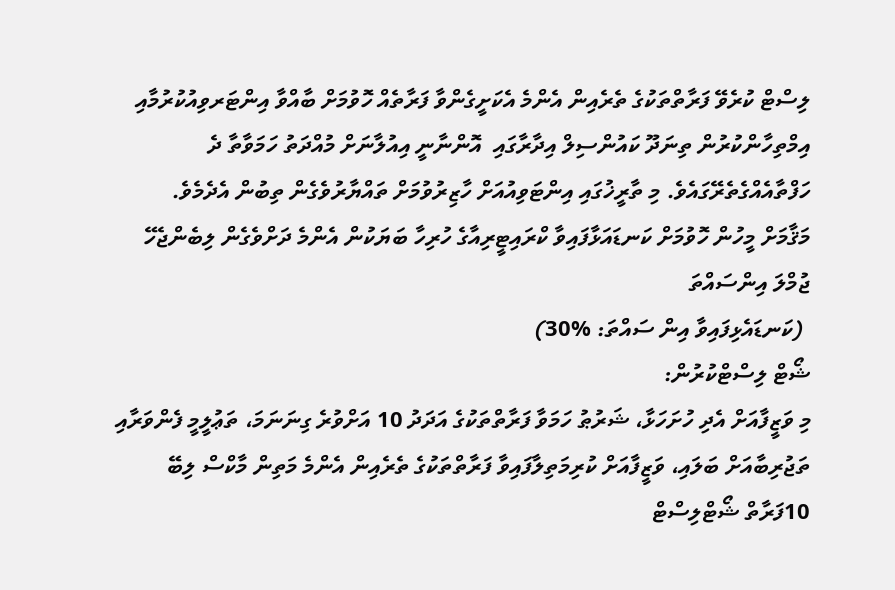ލިސްޓް ކުރެވޭ ފަރާތްތަކުގެ ތެރެއިން އެންމެ އެކަށީގެންވާ ފަރާތެއް ހޮވުމަށް ބާއްވާ އިންޓަރވިއުކުރުމާއި އިމްތިހާންކުރުން ތިނަދޫ ކައުންސިލް އިދާރާގައި  އޮންނާނީ އިއުލާނަށް މުއްދަތު ހަމަވާތާ ދެ ހަފްތާއެއްގެތެރޭގައެވެ. މި ތާރީޚުގައި އިންޓަވިއުއަށް ހާޒިރުވުމަށް ތައްޔާރުވެގެން ތިބުން އެދެމެވެ.
މަޤާމަށް މީހުން ހޮވުމަށް ކަނޑައަޅާފައިވާ ކްރައިޓީރިއާގެ ހުރިހާ ބަޔަކުން އެންމެ ދަށްވެގެން ލިބެންޖެހޭ ޖުމްލަ އިންސައްތަ
 (ކަނޑައެޅިފައިވާ އިން ސައްތަ: %30)
ޝޯޓް ލިސްޓްކުރުން:
މި ވަޒީފާއަށް އެދި ހުށަހަޅާ، ޝަރުޠު ހަމަވާ ފަރާތްތަކުގެ އަދަދު 10 އަށްވުރެ ގިނަނަމަ، ތަޢުލީމީ ފެންވަރާއި ތަޖުރިބާއަށް ބަލައި، ވަޒީފާއަށް ކުރިމަތިލާފައިވާ ފަރާތްތަކުގެ ތެރެއިން އެންމެ މަތިން މާކްސް ލިބޭ 10ފަރާތް ޝޯޓްލިސްޓް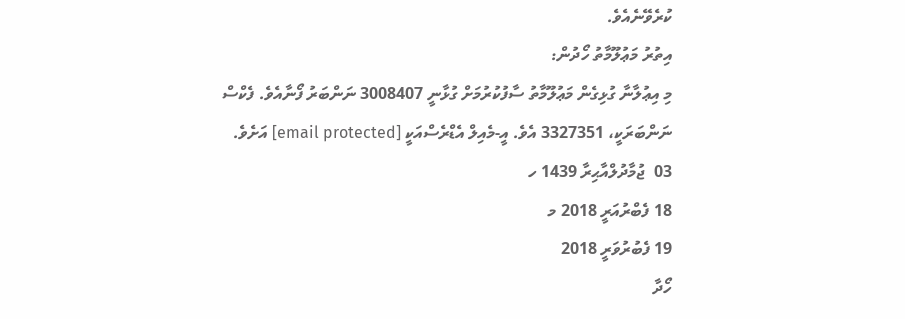ކުރެވޭނެއެވެ.
އިތުރު މަޢުލޫމާތު ހޯދުން:
މި އިޢުލާނާ ގުޅިގެން މަޢުލޫމާތު ސާފުކުރުމަށް ގުޅާނީ 3008407 ނަންބަރު ފޯނާއެވެ. ފެކްސް ނަންބަރަކީ، 3327351 އެވެ. އީ-މެއިލް އެޑްރެސްއަކީ [email protected] އަށެވެ.
03  ޖުމާދުލްއާޙިރާ 1439 ހ
18 ފެބްރުއަރީ 2018 މ
19 ފެބުރުވަރީ 2018
ހޯދާ